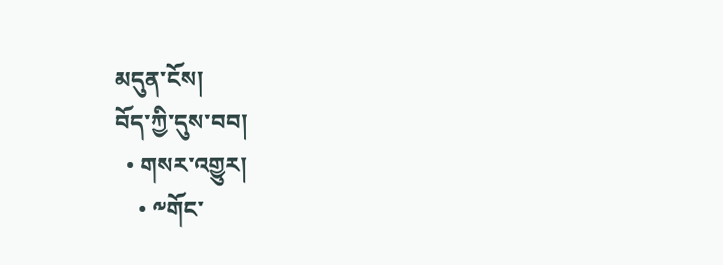མདུན་ངོས།
བོད་ཀྱི་དུས་བབ།
  • གསར་འགྱུར།
    • ༸གོང་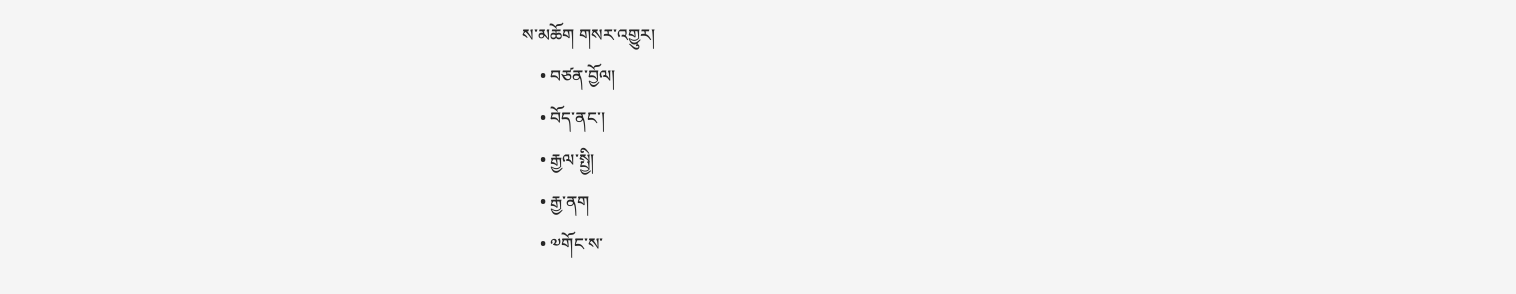ས་མཆོག གསར་འགྱུར།
    • བཙན་བྱོལ།
    • བོད་ནང་།
    • རྒྱལ་སྤྱི།
    • རྒྱ་ནག
    • ༧གོང་ས་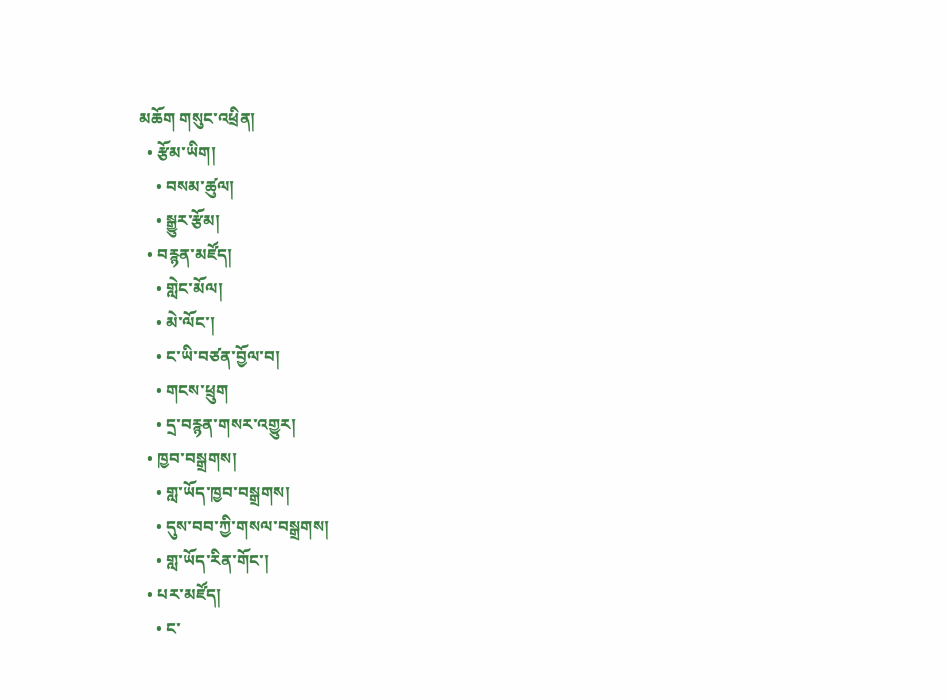མཆོག གསུང་འཕྲིན།
  • རྩོམ་ཡིག།
    • བསམ་ཚུལ།
    • སྒྱུར་རྩོམ།
  • བརྙན་མཛོད།
    • གླེང་མོལ།
    • མེ་ལོང་།
    • ང་ཡི་བཙན་བྱོལ་བ།
    • གངས་ཕྲུག
    • དྲ་བརྙན་གསར་འགྱུར།
  • ཁྱབ་བསྒྲགས།
    • གླ་ཡོད་ཁྱབ་བསྒྲགས།
    • དུས་བབ་ཀྱི་གསལ་བསྒྲགས།
    • གླ་ཡོད་རིན་གོང་།
  • པར་མཛོད།
    • ང་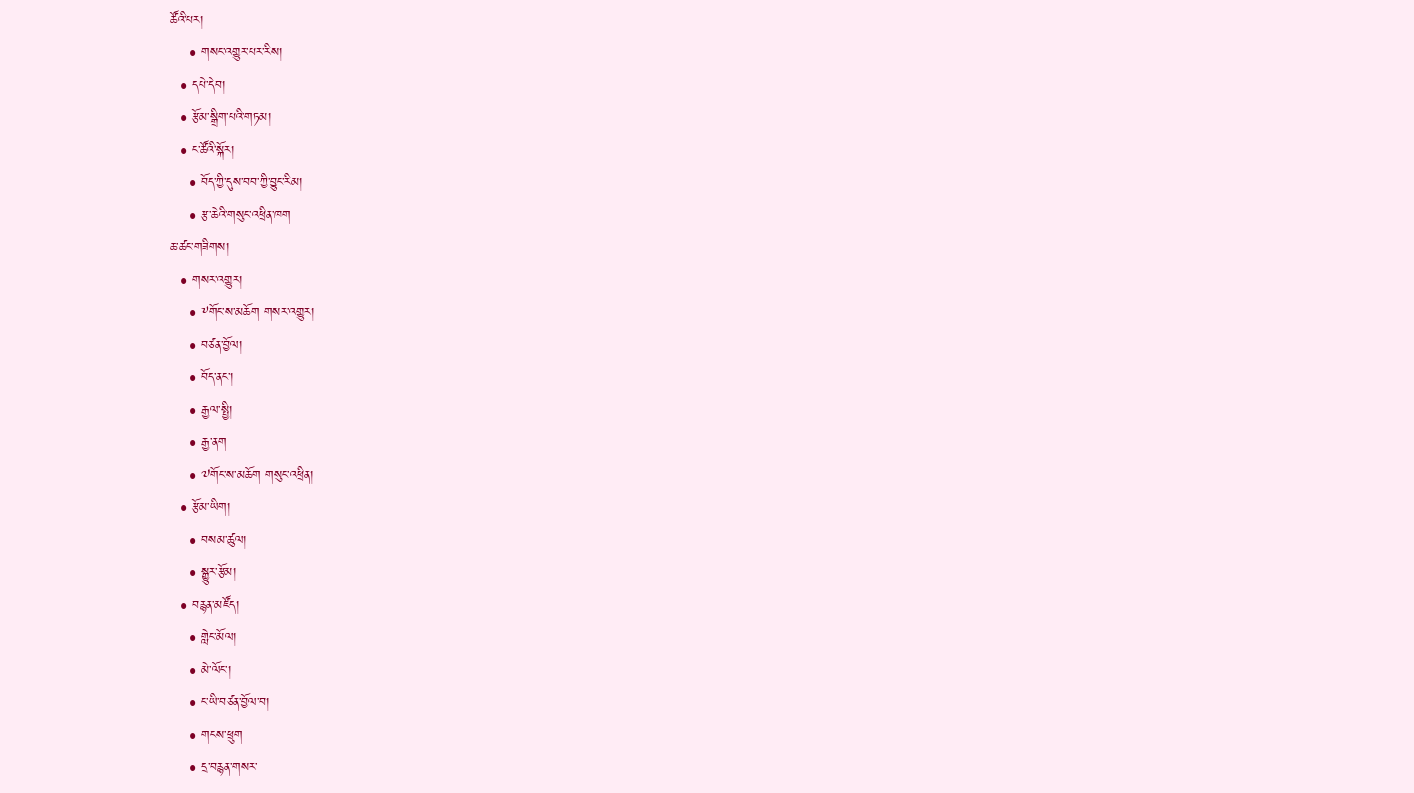ཚོའི་པར།
    • གསང་འགྱུར་པར་རིས།
  • དཔེ་དེབ།
  • རྩོམ་སྒྲིག་པའི་གཏམ།
  • ང་ཚོའི་སྐོར།
    • བོད་ཀྱི་དུས་བབ་ཀྱི་བྱུང་རིམ།
    • རྩ་ཆེའི་གསུང་འཕྲིན་ཁག
ཆ་ཚང་གཟིགས།
  • གསར་འགྱུར།
    • ༸གོང་ས་མཆོག གསར་འགྱུར།
    • བཙན་བྱོལ།
    • བོད་ནང་།
    • རྒྱལ་སྤྱི།
    • རྒྱ་ནག
    • ༧གོང་ས་མཆོག གསུང་འཕྲིན།
  • རྩོམ་ཡིག།
    • བསམ་ཚུལ།
    • སྒྱུར་རྩོམ།
  • བརྙན་མཛོད།
    • གླེང་མོལ།
    • མེ་ལོང་།
    • ང་ཡི་བཙན་བྱོལ་བ།
    • གངས་ཕྲུག
    • དྲ་བརྙན་གསར་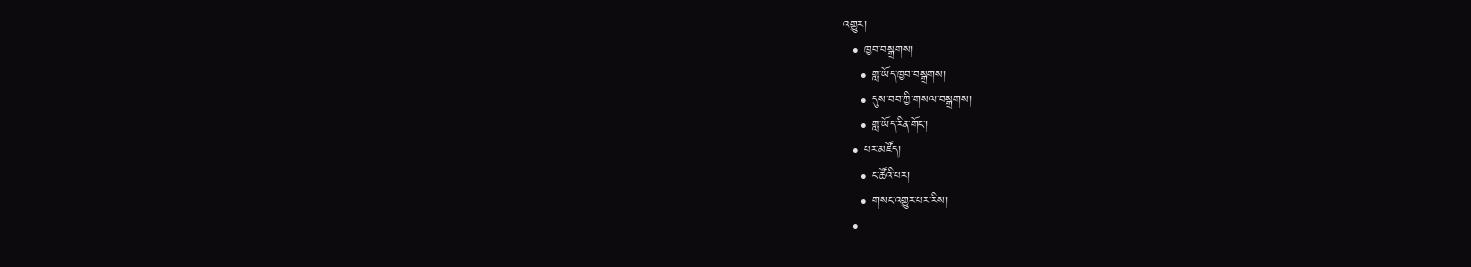འགྱུར།
  • ཁྱབ་བསྒྲགས།
    • གླ་ཡོད་ཁྱབ་བསྒྲགས།
    • དུས་བབ་ཀྱི་གསལ་བསྒྲགས།
    • གླ་ཡོད་རིན་གོང་།
  • པར་མཛོད།
    • ང་ཚོའི་པར།
    • གསང་འགྱུར་པར་རིས།
  •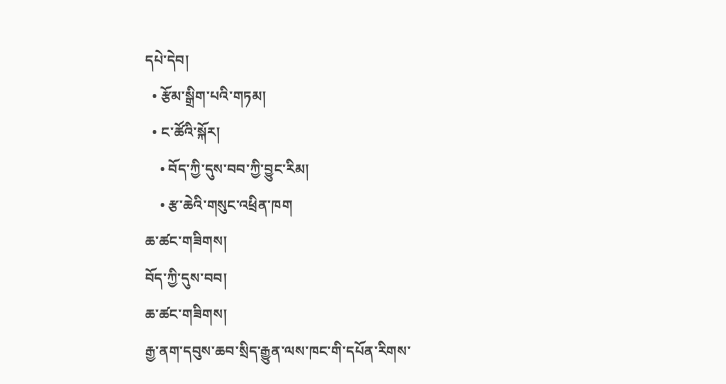དཔེ་དེབ།
  • རྩོམ་སྒྲིག་པའི་གཏམ།
  • ང་ཚོའི་སྐོར།
    • བོད་ཀྱི་དུས་བབ་ཀྱི་བྱུང་རིམ།
    • རྩ་ཆེའི་གསུང་འཕྲིན་ཁག
ཆ་ཚང་གཟིགས།
བོད་ཀྱི་དུས་བབ།
ཆ་ཚང་གཟིགས།
རྒྱ་ནག་དབུས་ཆབ་སྲིད་རྒྱུན་ལས་ཁང་གི་དཔོན་རིགས་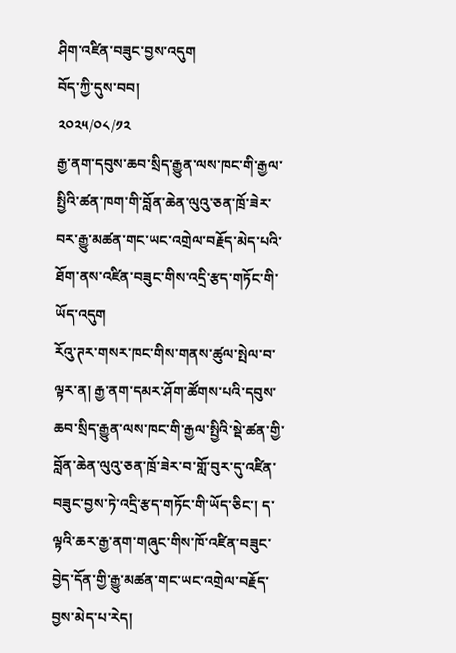ཤིག་འཛིན་བཟུང་བྱས་འདུག
བོད་ཀྱི་དུས་བབ།
༢༠༢༥/༠༨/༡༢
རྒྱ་ནག་དབུས་ཆབ་སྲིད་རྒྱུན་ལས་ཁང་གི་རྒྱལ་སྤྱིའི་ཚན་ཁག་གི་བློན་ཆེན་ལུའུ་ཅན་ཁྲོ་ཟེར་བར་རྒྱུ་མཚན་གང་ཡང་འགྲེལ་བརྗོད་མེད་པའི་ཐོག་ནས་འཛིན་བཟུང་གིས་འདྲི་རྩད་གཏོང་གི་ཡོད་འདུག
རོའུ་ཊར་གསར་ཁང་གིས་གནས་ཚུལ་སྤེལ་བ་ལྟར་ན། རྒྱ་ནག་དམར་ཤོག་ཚོགས་པའི་དབུས་ཆབ་སྲིད་རྒྱུན་ལས་ཁང་གི་རྒྱལ་སྤྱིའི་སྡེ་ཚན་གྱི་བློན་ཆེན་ལུའུ་ཅན་ཁྲོ་ཟེར་བ་གློ་བུར་དུ་འཛིན་བཟུང་བྱས་ཏེ་འདྲི་རྩད་གཏོང་གི་ཡོད་ཅིང་། ད་ལྟའི་ཆར་རྒྱ་ནག་གཞུང་གིས་ཁོ་འཛིན་བཟུང་བྱེད་དོན་གྱི་རྒྱུ་མཚན་གང་ཡང་འགྲེལ་བརྗོད་བྱས་མེད་པ་རེད།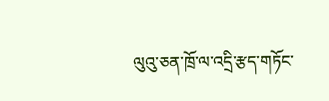ལུའུ་ཅན་ཁྲོ་ལ་འདྲི་རྩད་གཏོང་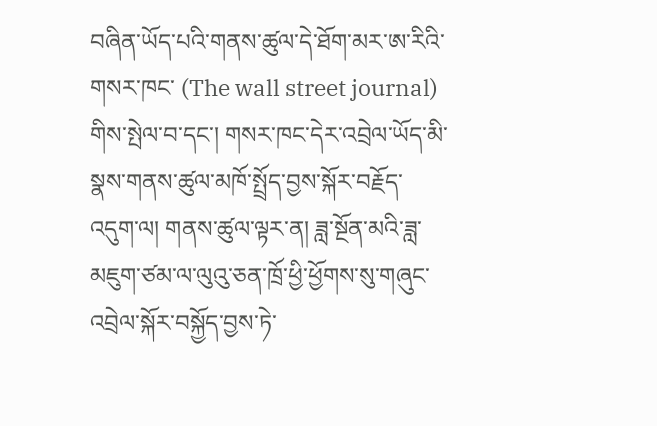བཞིན་ཡོད་པའི་གནས་ཚུལ་དེ་ཐོག་མར་ཨ་རིའི་གསར་ཁང་ (The wall street journal) གིས་སྤེལ་བ་དང་། གསར་ཁང་དེར་འབྲེལ་ཡོད་མི་སྣས་གནས་ཚུལ་མཁོ་སྤྲོད་བྱས་སྐོར་བརྗོད་འདུག་ལ། གནས་ཚུལ་ལྟར་ན། ཟླ་སྔོན་མའི་ཟླ་མཇུག་ཙམ་ལ་ལུའུ་ཅན་ཁྲོ་ཕྱི་ཕྱོགས་སུ་གཞུང་འབྲེལ་སྐོར་བསྐྱོད་བྱས་ཏེ་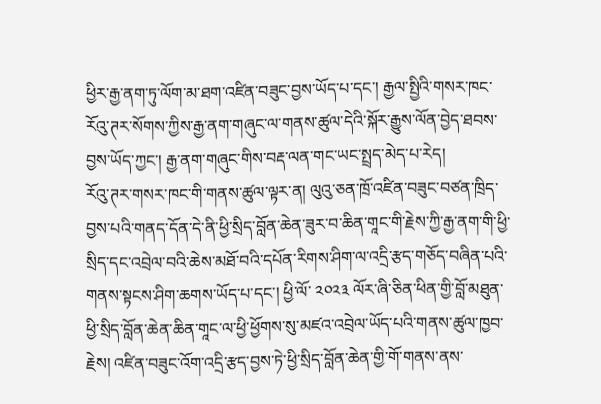ཕྱིར་རྒྱ་ནག་ཏུ་ལོག་མ་ཐག་འཛིན་བཟུང་བྱས་ཡོད་པ་དང་། རྒྱལ་སྤྱིའི་གསར་ཁང་རོའུ་ཊར་སོགས་ཀྱིས་རྒྱ་ནག་གཞུང་ལ་གནས་ཚུལ་དེའི་སྐོར་རྒྱུས་ལོན་བྱེད་ཐབས་བྱས་ཡོད་ཀྱང་། རྒྱ་ནག་གཞུང་གིས་བརྡ་ལན་གང་ཡང་སྤྲད་མེད་པ་རེད།
རོའུ་ཊར་གསར་ཁང་གི་གནས་ཚུལ་ལྟར་ན། ལུའུ་ཅན་ཁྲོ་འཛིན་བཟུང་བཙན་ཁྲིད་བྱས་པའི་གནད་དོན་དེ་ནི་ཕྱི་སྲིད་བློན་ཆེན་ཟུར་བ་ཆིན་གཱང་གི་རྗེས་ཀྱི་རྒྱ་ནག་གི་ཕྱི་སྲིད་དང་འབྲེལ་བའི་ཆེས་མཐོ་བའི་དཔོན་རིགས་ཤིག་ལ་འདྲི་རྩད་གཅོད་བཞིན་པའི་གནས་སྟངས་ཤིག་ཆགས་ཡོད་པ་དང་། ཕྱི་ལོ་ ༢༠༢༣ ལོར་ཞི་ཅིན་ཕིན་གྱི་བློ་མཐུན་ཕྱི་སྲིད་བློན་ཆེན་ཆིན་གཱང་ལ་ཕྱི་ཕྱོགས་སུ་མཛའ་འབྲེལ་ཡོད་པའི་གནས་ཚུལ་ཁྱབ་རྗེས། འཛིན་བཟུང་འོག་འདྲི་རྩད་བྱས་ཏེ་ཕྱི་སྲིད་བློན་ཆེན་གྱི་གོ་གནས་ནས་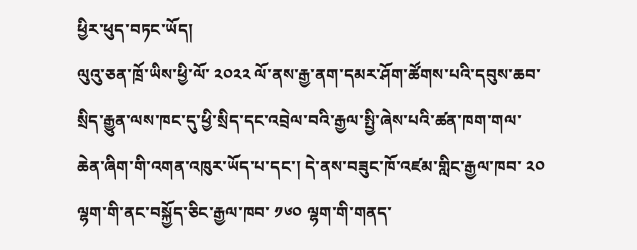ཕྱིར་ཕུད་བཏང་ཡོད།
ལུའུ་ཅན་ཁྲོ་ཡིས་ཕྱི་ལོ་ ༢༠༢༢ ལོ་ནས་རྒྱ་ནག་དམར་ཤོག་ཚོགས་པའི་དབུས་ཆབ་སྲིད་རྒྱུན་ལས་ཁང་དུ་ཕྱི་སྲིད་དང་འབྲེལ་བའི་རྒྱལ་སྤྱི་ཞེས་པའི་ཚན་ཁག་གལ་ཆེན་ཞིག་གི་འགན་འཁུར་ཡོད་པ་དང་། དེ་ནས་བཟུང་ཁོ་འཛམ་གླིང་རྒྱལ་ཁབ་ ༢༠ ལྷག་གི་ནང་བསྐྱོད་ཅིང་རྒྱལ་ཁབ་ ༡༦༠ ལྷག་གི་གནད་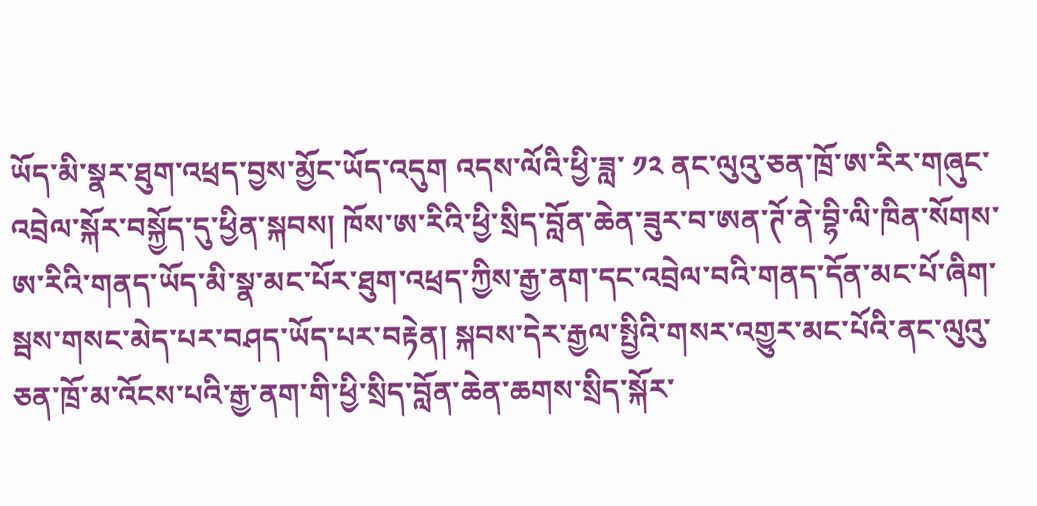ཡོད་མི་སྣར་ཐུག་འཕྲད་བྱས་མྱོང་ཡོད་འདུག འདས་ལོའི་ཕྱི་ཟླ་ ༡༢ ནང་ལུའུ་ཅན་ཁྲོ་ཨ་རིར་གཞུང་འབྲེལ་སྐོར་བསྐྱོད་དུ་ཕྱིན་སྐབས། ཁོས་ཨ་རིའི་ཕྱི་སྲིད་བློན་ཆེན་ཟུར་བ་ཨན་ཊོ་ནེ་བྷི་ལི་ཁིན་སོགས་ཨ་རིའི་གནད་ཡོད་མི་སྣ་མང་པོར་ཐུག་འཕྲད་ཀྱིས་རྒྱ་ནག་དང་འབྲེལ་བའི་གནད་དོན་མང་པོ་ཞིག་སྦས་གསང་མེད་པར་བཤད་ཡོད་པར་བརྟེན། སྐབས་དེར་རྒྱལ་སྤྱིའི་གསར་འགྱུར་མང་པོའི་ནང་ལུའུ་ཅན་ཁྲོ་མ་འོངས་པའི་རྒྱ་ནག་གི་ཕྱི་སྲིད་བློན་ཆེན་ཆགས་སྲིད་སྐོར་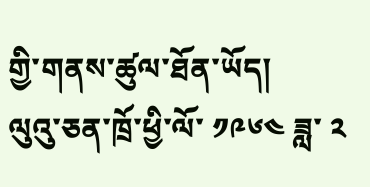གྱི་གནས་ཚུལ་ཐོན་ཡོད།
ལུའུ་ཅན་ཁྲོ་ཕྱི་ལོ་ ༡༩༦༤ ཟླ་ ༢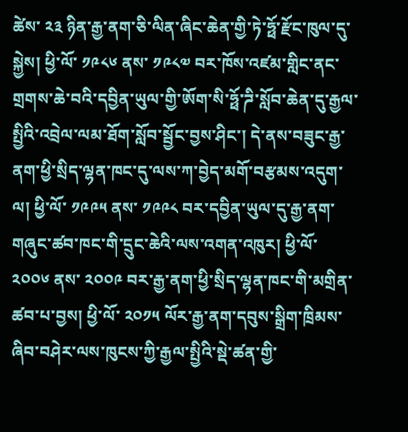ཚེས་ ༢༣ ཉིན་རྒྱ་ནག་ཅི་ལིན་ཞིང་ཆེན་གྱི་ཏེ་ཧྥོ་རྫོང་ཁུལ་དུ་སྐྱེས། ཕྱི་ལོ་ ༡༩༨༦ ནས་ ༡༩༨༧ བར་ཁོས་འཛམ་གླིང་ནང་གྲགས་ཆེ་བའི་དབྱིན་ཡུལ་གྱི་ཨོག་སི་ཧྥོ་ཌི་སློབ་ཆེན་དུ་རྒྱལ་སྤྱིའི་འབྲེལ་ལམ་ཐོག་སློབ་སྦྱོང་བྱས་ཤིང་། དེ་ནས་བཟུང་རྒྱ་ནག་ཕྱི་སྲིད་ལྷན་ཁང་དུ་ལས་ཀ་བྱེད་མགོ་བརྩམས་འདུག་ལ། ཕྱི་ལོ་ ༡༩༩༥ ནས་ ༡༩༩༨ བར་དབྱིན་ཡུལ་དུ་རྒྱ་ནག་གཞུང་ཚབ་ཁང་གི་དྲུང་ཆེའི་ལས་འགན་འཁུར། ཕྱི་ལོ་ ༢༠༠༦ ནས་ ༢༠༠༩ བར་རྒྱ་ནག་ཕྱི་སྲིད་ལྷན་ཁང་གི་མགྲིན་ཚབ་པ་བྱས། ཕྱི་ལོ་ ༢༠༡༥ ལོར་རྒྱ་ནག་དབུས་སྒྲིག་ཁྲིམས་ཞིབ་བཤེར་ལས་ཁུངས་ཀྱི་རྒྱལ་སྤྱིའི་སྡེ་ཚན་གྱི་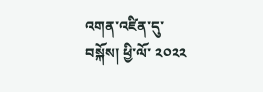འགན་འཛིན་དུ་བསྐོས། ཕྱི་ལོ་ ༢༠༢༢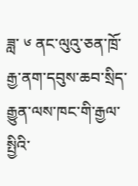ཟླ་ ༦ ནང་ལུའུ་ཅན་ཁྲོ་རྒྱ་ནག་དབུས་ཆབ་སྲིད་རྒྱུན་ལས་ཁང་གི་རྒྱལ་སྤྱིའི་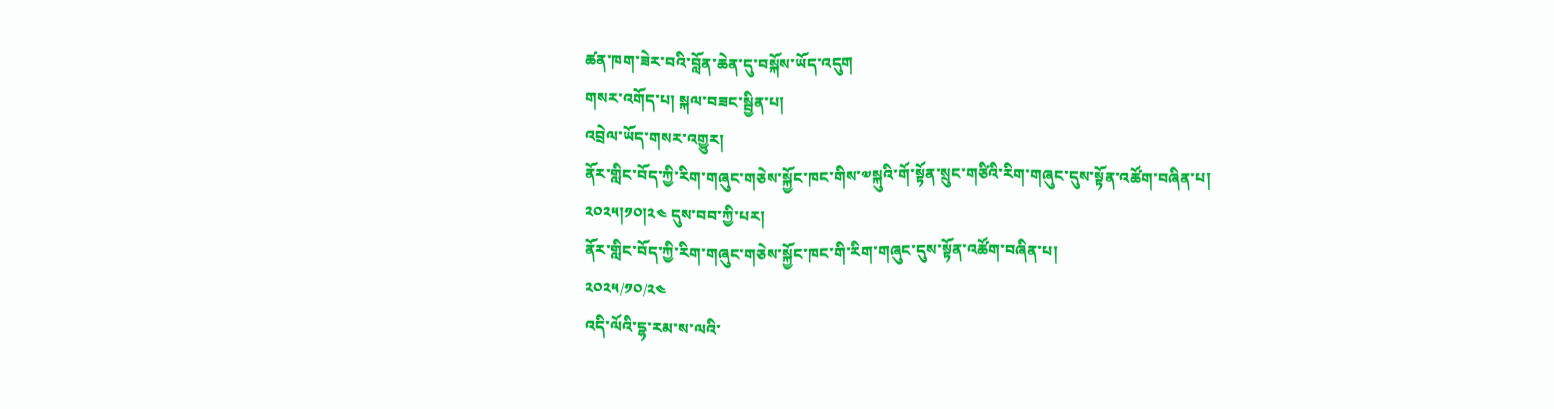ཚན་ཁག་ཟེར་བའི་བློན་ཆེན་དུ་བསྐོས་ཡོད་འདུག
གསར་འགོད་པ། སྐལ་བཟང་སྦྱིན་པ།
འབྲེལ་ཡོད་གསར་འགྱུར།
ནོར་གླིང་བོད་ཀྱི་རིག་གཞུང་གཅེས་སྐྱོང་ཁང་གིས་༧སྐུའི་གོ་སྟོན་སྲུང་གཙིའི་རིག་གཞུང་དུས་སྟོན་འཚོག་བཞིན་པ། ༢༠༢༥།༡༠།༢༤ དུས་བབ་ཀྱི་པར།
ནོར་གླིང་བོད་ཀྱི་རིག་གཞུང་གཅེས་སྐྱོང་ཁང་གི་རིག་གཞུང་དུས་སྟོན་འཚོག་བཞིན་པ།
༢༠༢༥/༡༠/༢༤
འདི་ལོའི་དྷ་རམ་ས་ལའི་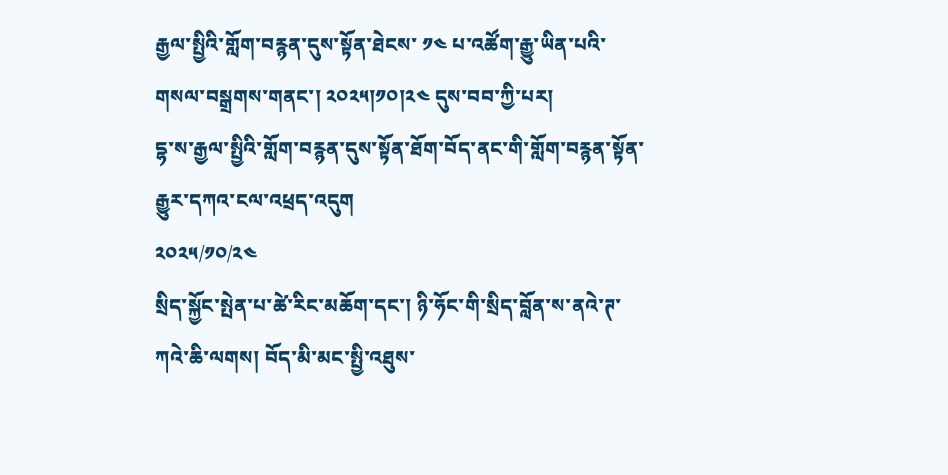རྒྱལ་སྤྱིའི་གློག་བརྙན་དུས་སྟོན་ཐེངས་ ༡༤ པ་འཚོག་རྒྱུ་ཡིན་པའི་གསལ་བསྒྲགས་གནང་། ༢༠༢༥།༡༠།༢༤ དུས་བབ་ཀྱི་པར།
དྷ་ས་རྒྱལ་སྤྱིའི་གློག་བརྙན་དུས་སྟོན་ཐོག་བོད་ནང་གི་གློག་བརྙན་སྟོན་རྒྱུར་དཀའ་ངལ་འཕྲད་འདུག
༢༠༢༥/༡༠/༢༤
སྲིད་སྐྱོང་སྤེན་པ་ཚེ་རིང་མཆོག་དང་། ཉི་ཧོང་གི་སྲིད་བློན་ས་ནའེ་ཊ་ཀའེ་ཆི་ལགས། བོད་མི་མང་སྤྱི་འཐུས་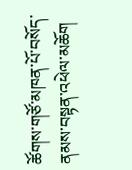ཚོགས་གཙོ་མཁན་པོ་བསོད་ནམས་བསྟན་འཕེལ་མཆོག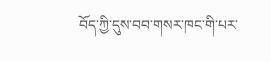བོད་ཀྱི་དུས་བབ་གསར་ཁང་གི་པར་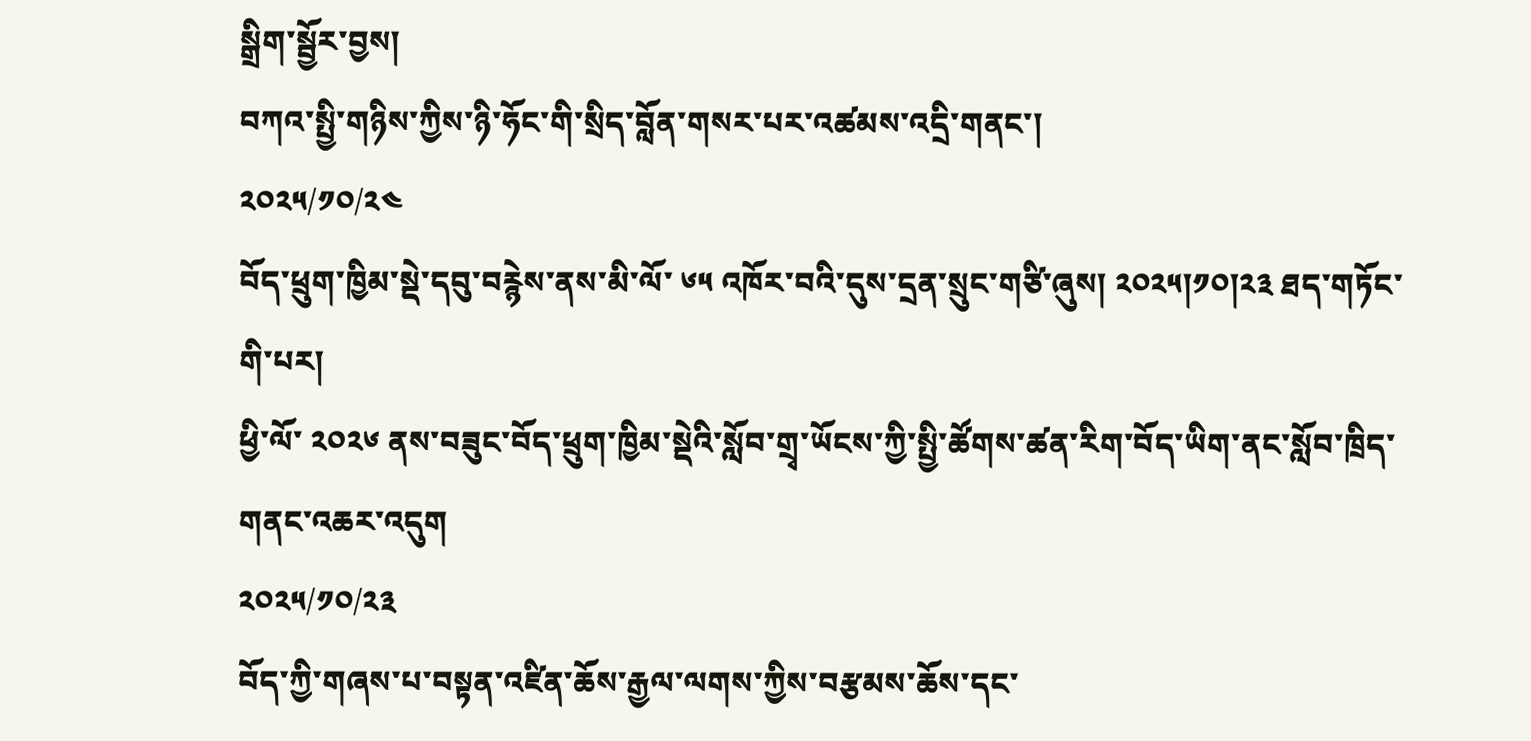སྒྲིག་སྦྱོར་བྱས།
བཀའ་སྤྱི་གཉིས་ཀྱིས་ཉི་ཧོང་གི་སྲིད་བློན་གསར་པར་འཚམས་འདྲི་གནང་།
༢༠༢༥/༡༠/༢༤
བོད་ཕྲུག་ཁྱིམ་སྡེ་དབུ་བརྙེས་ནས་མི་ལོ་ ༦༥ འཁོར་བའི་དུས་དྲན་སྲུང་གཙི་ཞུས། ༢༠༢༥།༡༠།༢༣ ཐད་གཏོང་གི་པར།
ཕྱི་ལོ་ ༢༠༢༦ ནས་བཟུང་བོད་ཕྲུག་ཁྱིམ་སྡེའི་སློབ་གྲྭ་ཡོངས་ཀྱི་སྤྱི་ཚོགས་ཚན་རིག་བོད་ཡིག་ནང་སློབ་ཁྲིད་གནང་འཆར་འདུག
༢༠༢༥/༡༠/༢༣
བོད་ཀྱི་གཞས་པ་བསྟན་འཛིན་ཆོས་རྒྱལ་ལགས་ཀྱིས་བརྩམས་ཆོས་དང་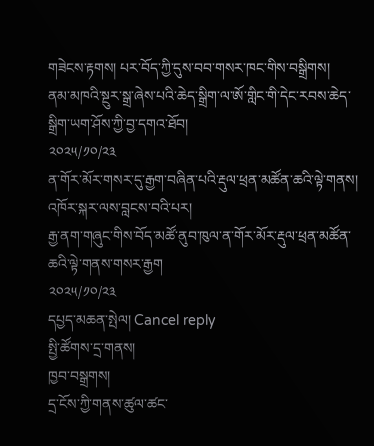གཟེངས་རྟགས། པར་བོད་ཀྱི་དུས་བབ་གསར་ཁང་གིས་བསྒྲིགས།
ནམ་མཁའི་སྔུར་སྒྲ་ཞེས་པའི་ཆེད་སྒྲིག་ལ་ཨོ་གླིང་གི་དེང་རབས་ཆེད་སྒྲིག་ཡག་ཤོས་ཀྱི་བྱ་དགའ་ཐོབ།
༢༠༢༥/༡༠/༢༣
ན་གོར་མོར་གསར་དུ་རྒྱག་བཞིན་པའི་རྡུལ་ཕྲན་མཚོན་ཆའི་ལྟེ་གནས། འཁོར་སྐར་ལས་བླངས་བའི་པར།
རྒྱ་ནག་གཞུང་གིས་བོད་མཚོ་ནུབ་ཁུལ་ན་གོར་མོར་རྡུལ་ཕྲན་མཚོན་ཆའི་ལྟེ་གནས་གསར་རྒྱག
༢༠༢༥/༡༠/༢༣
དཔྱད་མཆན་སྤེལ། Cancel reply
སྤྱི་ཚོགས་དྲ་གནས།
ཁྱབ་བསྒྲགས།
དྲ་ངོས་ཀྱི་གནས་ཚུལ་ཚང་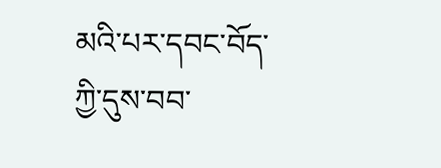མའི་པར་དབང་བོད་ཀྱི་དུས་བབ་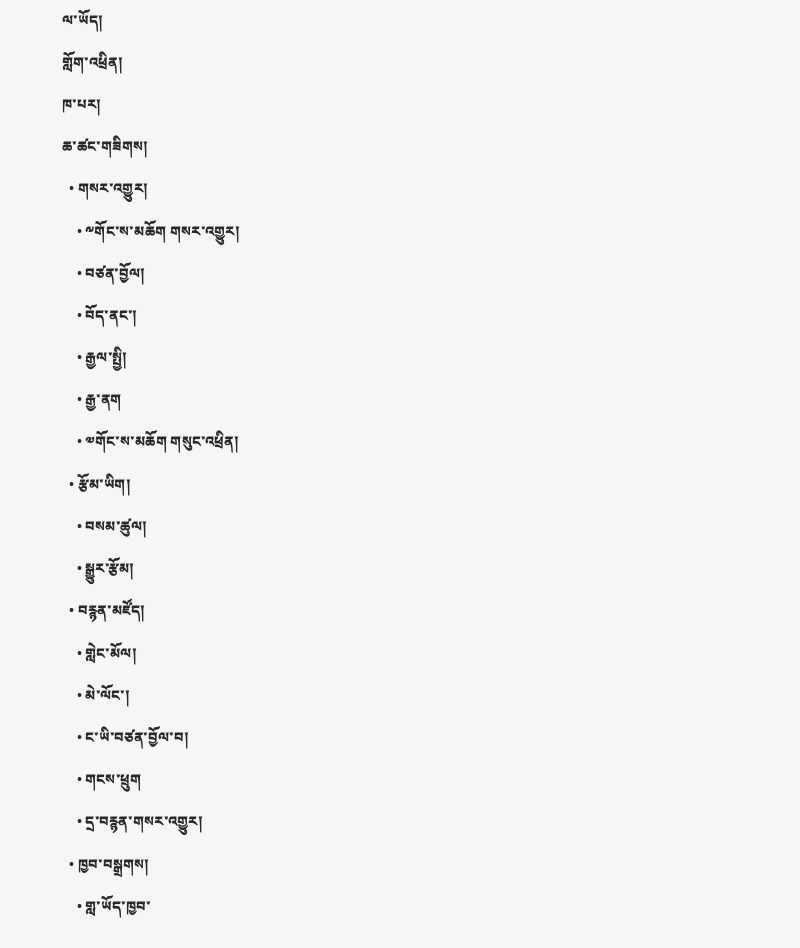ལ་ཡོད།
གློག་འཕྲིན།
ཁ་པར།
ཆ་ཚང་གཟིགས།
  • གསར་འགྱུར།
    • ༸གོང་ས་མཆོག གསར་འགྱུར།
    • བཙན་བྱོལ།
    • བོད་ནང་།
    • རྒྱལ་སྤྱི།
    • རྒྱ་ནག
    • ༧གོང་ས་མཆོག གསུང་འཕྲིན།
  • རྩོམ་ཡིག།
    • བསམ་ཚུལ།
    • སྒྱུར་རྩོམ།
  • བརྙན་མཛོད།
    • གླེང་མོལ།
    • མེ་ལོང་།
    • ང་ཡི་བཙན་བྱོལ་བ།
    • གངས་ཕྲུག
    • དྲ་བརྙན་གསར་འགྱུར།
  • ཁྱབ་བསྒྲགས།
    • གླ་ཡོད་ཁྱབ་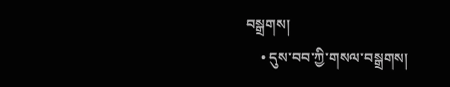བསྒྲགས།
    • དུས་བབ་ཀྱི་གསལ་བསྒྲགས།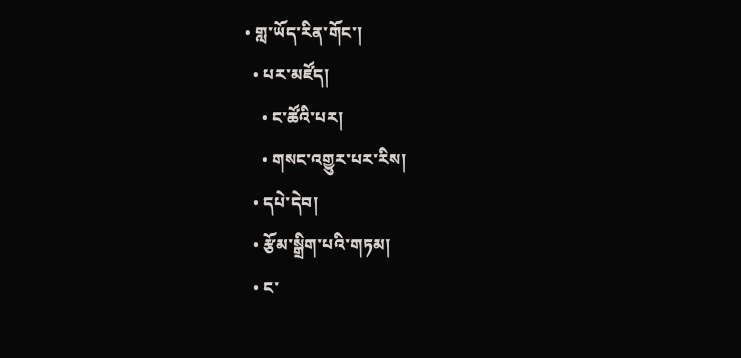• གླ་ཡོད་རིན་གོང་།
  • པར་མཛོད།
    • ང་ཚོའི་པར།
    • གསང་འགྱུར་པར་རིས།
  • དཔེ་དེབ།
  • རྩོམ་སྒྲིག་པའི་གཏམ།
  • ང་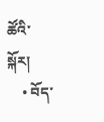ཚོའི་སྐོར།
    • བོད་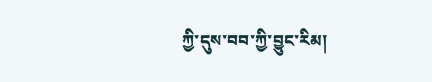ཀྱི་དུས་བབ་ཀྱི་བྱུང་རིམ།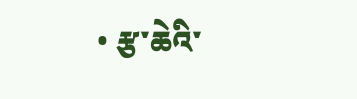• རྩ་ཆེའི་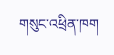གསུང་འཕྲིན་ཁག